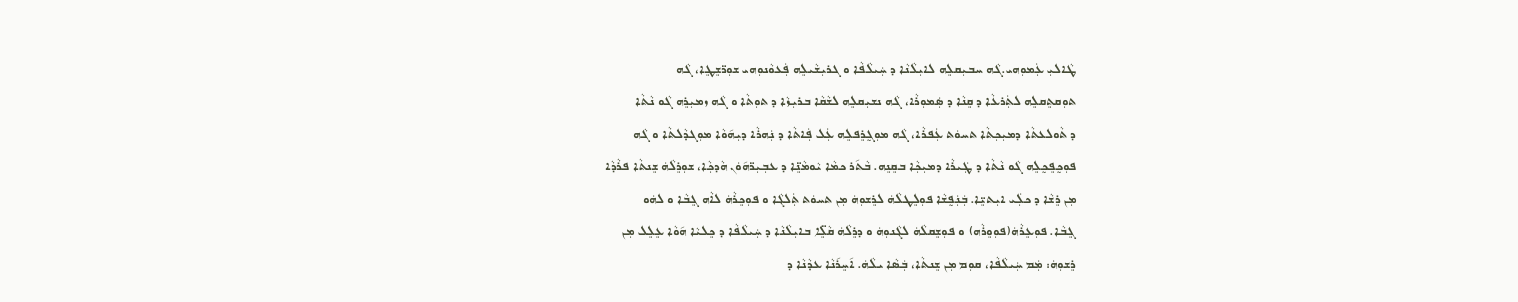ܛܵܐܠܝܼ ܥܲܡܘܼܗܝ.ܓܵܗ ܚܒܝܼܩܠܸܗ ܠܐܝܼܠܵܢܵܐ ܕ ܚܲܝܠܵܦܵܐ ܘ ܓܪܝܼܫܵܝܠܸܗ ܦܲܥܘܵܢܘܼܗܝ ܫܘܼܖ̈ܫܸܛܸܐ، ܓܵܗ
ܬܘܼܩܬܸܩܠܸܗ ܠܬܲܪܥܵܐ ܕ ܩܸܢܵܐ ܕ ܣܲܡܘܼܪܵܐ، ܓܵܗ ܢܫܝܼܩܠܸܗ ܠܫܵܩܵܐ ܒܪܝܼܙܵܐ ܕ ܬܘܼܬܵܐ ܘ ܓܵܗ ܙܡܝܼܪܸܗ ܓܵܘ ܢܵܬܵܐ
ܕ ܬܵܘܠܥܬܵܐ ܕܡܝܼܟܼܬܵܐ ܬܚܘܿܬ ܥܲܦܪܵܐ، ܓܵܗ ܡܘܼܓ̰ܪܸܦܠܸܗ ܥܲܠ ܦܲܐܬܵܐ ܕ ܢܲܗܪܵܐ ܕܝܼܗ݇ܘܵܐ ܡܘܼܓܕܵܠܬܵܐ ܘ ܓܵܗ
ܦܘܼܟ̰ܦܸܟ̰ܠܸܗ ܓܵܘ ܢܵܬܵܐ ܕ ܛܲܝܪܵܐ ܕܡܝܼܟܼܵܐ ܒܩܸܢܸܗ. ܒܵܬ݇ܪ ܟܡܵܐ ܝܵܘܡܵܢܸ̈ܐ ܕ ܥܒܼܝܼܖ̈ܗ݇ܘܿܢ ܗܵܕܟܼܵܐ، ܫܘܼܪܸܠܵܗܿ ܫܸܢܬܵܐ ܦܪܵܕܵܐ
ܡܼܢ ܪܸܫܵܐ ܕ ܟܠܲܝ ܐܝܼܬܝܸ̈ܐ. ܒܲܢܲܦ̰ܫܵܐ ܦܘܼܠܸܛܠܵܗܿ ܠܪܸܫܘܼܗܿ ܡܼܢ ܬܚܘܿܬ ܬܲܠܓܵܐ ܘ ܦܘܼܟܸܪܵܗܿ ܠܐܵܗ ܓܸܒܵܐ ܘ ܠܗܿܘ
ܓܸܒܵܐ. ܦܘܼܥܸܪܵܗܿ(ܦܘܼܘܸܪܵܗ) ܘ ܦܘܼܫܸܩܠܵܗܿ ܠܓܵܢܘܼܗܿ ܘ ܕܪܸܠܵܗܿ ܩܵܠܸ̈ܐ ܒܐܝܼܠܵܢܵܐ ܕ ܚܲܝܠܵܦܵܐ ܕ ܟܸܠܝܵܐ ܗ݇ܘܵܐ ܥܸܠܸܠ ܡܼܢ
ܪܸܫܘܼܗܿ: ܡܲܡ ܚܲܝܠܵܦܵܐ، ܩܘܼܡ ܡܼܢ ܫܸܢܬܵܐ، ܒܲܣܵܐ ܝܠܵܗܿ. ܐ݇ܚܸܪ݇ܢܵܐ ܥܕܵܢܵܐ ܕ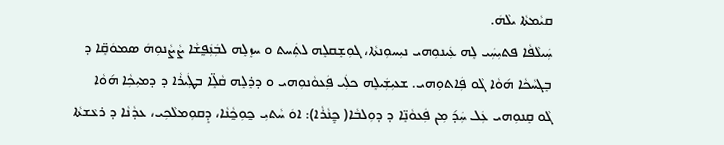ܩܝܵܡܬܵܐ ܝܠܵܗܿ.
ܚܲܝܠܵܦܵܐ ܦܬܝܼܚܲܝ ܠܸܗ ܥܲܝܢܘܼܗܝ ܢܝܼܚܘܼܢܬܵܐ، ܓܘܼܫܸܩܠܸܗ ܠܬܲܚܬ ܘ ܚܙܸܠܸܗ ܠܒܲܢܲܦ̰ܫܵܐ ܨܵܨܵܢܘܼܗܿ ܣܡܘܿܩܸ̈ܐ ܕ
ܒܸܓܚܵܟܵܐ ܗ݇ܘܵܐ ܓܵܘ ܦܲܐܬܘܼܗܝ. ܫܥܝܼܫܲܝܠܸܗ ܟܠܲܝ ܦܲܥܘܵܢܘܼܗܝ ܘ ܕܪܸܠܸܗ ܩܵܠܸ̈ܐ ܒܛܲܝܪܵܐ ܕ ܕܡܝܼܟܼܵܐ ܗ݇ܘܵܐ
ܓܵܘ ܩܸܢܘܼܗܝ ܥܲܠ ܚܲܕ݇ ܡܼܢ ܦܲܥܘܵܢܸ̈ܐ ܕ ܕܘܼܠܒܵܐ( ܟ̰ܸܢܵܪܵܐ): ܐܘܿ ܚܵܬܝܼ ܟ̰ܘܼܟ̰ܵܢܵܐ، ܕܸܩܘܼܡܠܵܟܼܝ، ܥܕܵܢܵܐ ܕ ܪܥܵܫܬܵܐ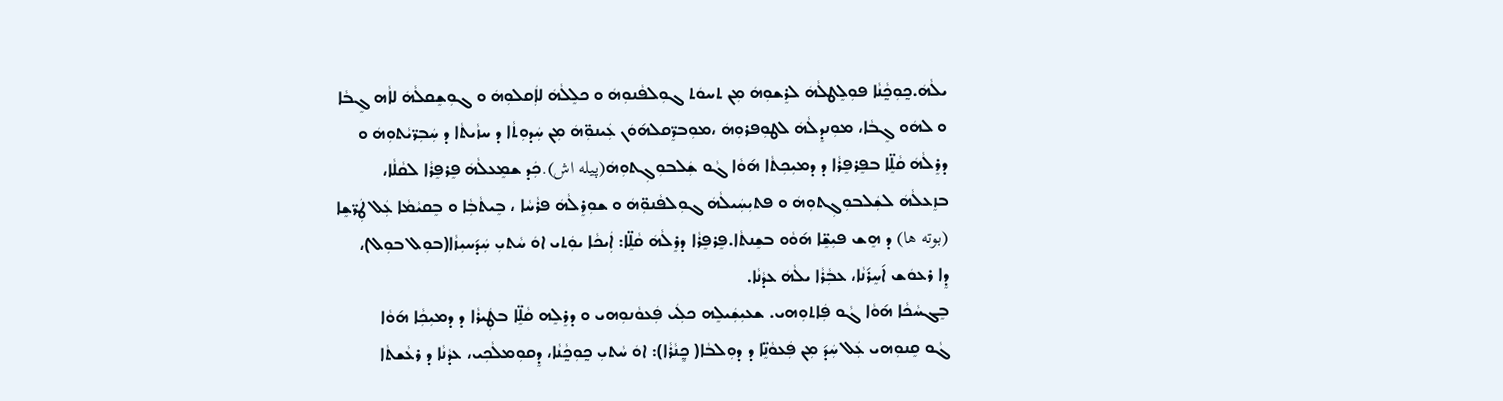ܝܠܵܗܿ.ܟ̰ܘܼܟ̰ܵܢܵܐ ܦܘܼܠܸܛܠܵܗܿ ܠܪܸܫܘܼܗܿ ܡܼܢ ܬܚܘܿܬ ܓܘܼܠܦܵܢܘܼܗܿ ܘ ܟܠܸܠܵܗܿ ܠܐܲܩܠܘܼܗܿ ܘ ܓܘܼܫܸܩܠܵܗܿ ܠܐܵܗ ܓܸܒܵܐ
ܘ ܠܗܿܘ ܓܸܒܵܐ، ܡܘܼܢܕܸܠܵܗܿ ܠܛܘܼܦܪܘܼܗܿ ،ܡܘܼܒܖܸ̈ܩܠܗ݇ܘܿܢ ܥܲܝܢܘܼ̈ܗܿ ܡܼܢ ܚܲܕܘܼܬܵܐ ܕ ܚܙܵܝܬܵܐ ܕ ܚܲܒܼܖ̈ܝܵܬܘܼܗܿ ܘ
ܕܪܸܠܵܗܿ ܩܵܠܸ̈ܐ ܒܦܸܪܦܸܪܵܐ ܕ ܕܡܝܼܟܼܬܵܐ ܗ݇ܘܵܐ ܓܵܘ ܫܲܠܒܘܼܓܼܬܘܼܗܿ(پیله اش).ܟܲܕ ܫܡܸܥܠܵܗܿ ܦܸܪܦܸܪܵܐ ܠܩܵܠܵܐ،
ܒܙܸܥܠܵܗܿ ܠܫܲܠܒܘܼܓܼܬܘܼܗܿ ܘ ܦܬܝܼܚܲܝܠܵܗܿ ܓܘܼܠܦܵܢܘܼ̈ܗܿ ܘ ܫܘܼܪܸܠܵܗܿ ܦܪܵܚܵܐ ، ܒܸܝܬܵܒܼܵܐ ܘ ܒܸܩܝܵܡܵܐ ܥܲܠ ܛܲܖ̈ܫܸܐ
(بوته ها) ܕ ܗܸܫ ܦܝܼܫܸ̈ܐ ܗ݇ܘܵܘ ܒܫܸܢܬܵܐ.ܦܸܪܦܸܪܵܐ ܕܪܸܠܵܗܿ ܩܵܠܸ̈ܐ: ܐܲܝܟܵܐ ܝܘܲܬܝ ܐܘܿ ܚܵܬܝܼ ܚܲܕ݇ܚܝܼܙܵܐ(ܒܘܼܠ ܒܘܼܠ)،
ܕܸܐ ܪܥܘܿܫ ܐ݇ܚܸܪ݇ܢܵܐ، ܥܒܼܵܪܵܐ ܝܠܵܗܿ ܥܕܵܢܵܐ.
ܒܸܓܚܵܟܵܐ ܗ݇ܘܵܐ ܓܵܘ ܦܲܐܬܘܼܗܝ. ܫܥܝܼܫܲܝܠܸܗ ܟܠܲܝ ܦܲܥܘܵܢܘܼܗܝ ܘ ܕܪܸܠܸܗ ܩܵܠܸ̈ܐ ܒܛܲܝܪܵܐ ܕ ܕܡܝܼܟܼܵܐ ܗ݇ܘܵܐ
ܓܵܘ ܩܸܢܘܼܗܝ ܥܲܠ ܚܲܕ݇ ܡܼܢ ܦܲܥܘܵܢܸ̈ܐ ܕ ܕܘܼܠܒܵܐ( ܟ̰ܸܢܵܪܵܐ): ܐܘܿ ܚܵܬܝܼ ܟ̰ܘܼܟ̰ܵܢܵܐ، ܕܸܩܘܼܡܠܵܟܼܝ، ܥܕܵܢܵܐ ܕ ܪܥܵܫܬܵܐ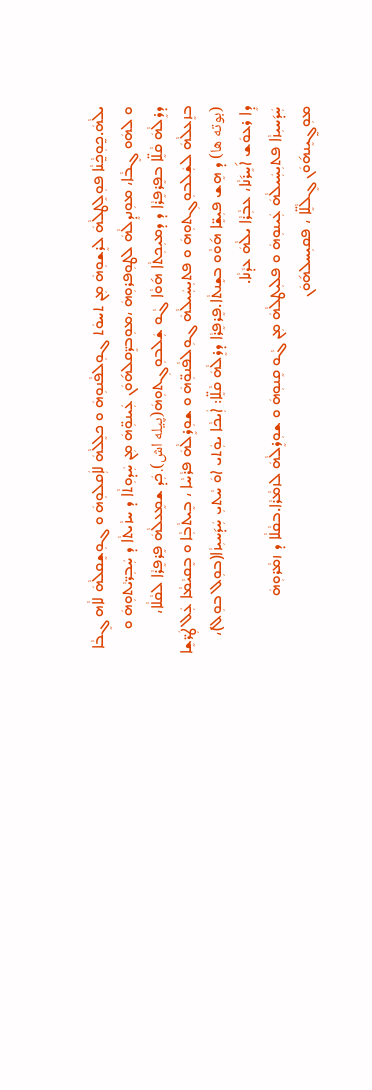ܝܠܵܗܿ.ܟ̰ܘܼܟ̰ܵܢܵܐ ܦܘܼܠܸܛܠܵܗܿ ܠܪܸܫܘܼܗܿ ܡܼܢ ܬܚܘܿܬ ܓܘܼܠܦܵܢܘܼܗܿ ܘ ܟܠܸܠܵܗܿ ܠܐܲܩܠܘܼܗܿ ܘ ܓܘܼܫܸܩܠܵܗܿ ܠܐܵܗ ܓܸܒܵܐ
ܘ ܠܗܿܘ ܓܸܒܵܐ، ܡܘܼܢܕܸܠܵܗܿ ܠܛܘܼܦܪܘܼܗܿ ،ܡܘܼܒܖܸ̈ܩܠܗ݇ܘܿܢ ܥܲܝܢܘܼ̈ܗܿ ܡܼܢ ܚܲܕܘܼܬܵܐ ܕ ܚܙܵܝܬܵܐ ܕ ܚܲܒܼܖ̈ܝܵܬܘܼܗܿ ܘ
ܕܪܸܠܵܗܿ ܩܵܠܸ̈ܐ ܒܦܸܪܦܸܪܵܐ ܕ ܕܡܝܼܟܼܬܵܐ ܗ݇ܘܵܐ ܓܵܘ ܫܲܠܒܘܼܓܼܬܘܼܗܿ(پیله اش).ܟܲܕ ܫܡܸܥܠܵܗܿ ܦܸܪܦܸܪܵܐ ܠܩܵܠܵܐ،
ܒܙܸܥܠܵܗܿ ܠܫܲܠܒܘܼܓܼܬܘܼܗܿ ܘ ܦܬܝܼܚܲܝܠܵܗܿ ܓܘܼܠܦܵܢܘܼ̈ܗܿ ܘ ܫܘܼܪܸܠܵܗܿ ܦܪܵܚܵܐ ، ܒܸܝܬܵܒܼܵܐ ܘ ܒܸܩܝܵܡܵܐ ܥܲܠ ܛܲܖ̈ܫܸܐ
(بوته ها) ܕ ܗܸܫ ܦܝܼܫܸ̈ܐ ܗ݇ܘܵܘ ܒܫܸܢܬܵܐ.ܦܸܪܦܸܪܵܐ ܕܪܸܠܵܗܿ ܩܵܠܸ̈ܐ: ܐܲܝܟܵܐ ܝܘܲܬܝ ܐܘܿ ܚܵܬܝܼ ܚܲܕ݇ܚܝܼܙܵܐ(ܒܘܼܠ ܒܘܼܠ)،
ܕܸܐ ܪܥܘܿܫ ܐ݇ܚܸܪ݇ܢܵܐ، ܥܒܼܵܪܵܐ ܝܠܵܗܿ ܥܕܵܢܵܐ.
ܚܲܕ݇ܚܝܼܙܵܐ ܦܬܝܼܚܲܝܠܵܗܿ ܥܲܝܢܘܼܗܿ ܘ ܦܠܝܼܛܠܵܗܿ ܡܼܢ ܓܵܘ ܩܸܢܘܼܗܿ ܘ ܫܘܼܪܸܠܵܗܿ ܠܙܡܵܪܵܐ.ܒܩܵܠܵܐ ܕ ܙܡܵܪܘܼܗܿ
ܡܘܼܓ̰ܝܸܢܗ݇ܘܿܢ ܓܸܠܵܠܸ̈ܐ ، ܦܩܝܼܚܠܗ݇ܘܿܢ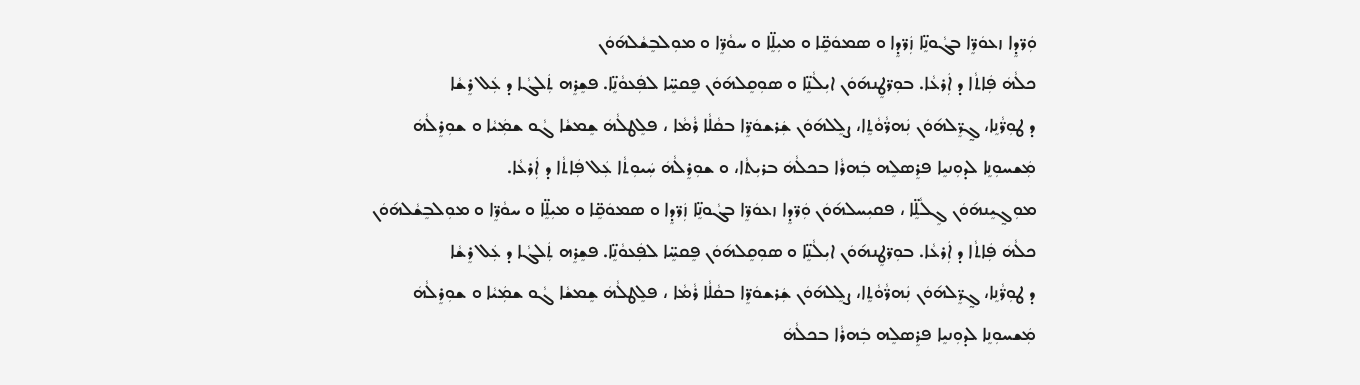ܘܲܖ̈ܕܸܐ ܙܥܘܿܖܸ̈ܐ ܒܓܵܘܢܸ̈ܐ ܙܲܖ̈ܕܸܐ ܘ ܣܡܘܿܩܸ̈ܐ ܘ ܡܝܼܠܸ̈ܐ ܘ ܚܘܵܖܸ̈ܐ ܘ ܡܘܼܠܒܸܫܵܠܗ݇ܘܿܢ
ܟܠܵܗܿ ܦܲܐܬܵܐ ܕ ܐܲܪܥܵܐ. ܒܘܼܖ̈ܛܸܢܗ݇ܘܿܢ ܐܝܼܠܵܢܸ̈ܐ ܘ ܣܘܼܩܸܠܗ݇ܘܿܢ ܦܸܩܚܸ̈ܐ ܠܦܲܥܘܵܢܸ̈ܐ. ܦܫܸܪܸܗ ܬܲܠܓܵܐ ܕ ܥܲܠ ܪܸܫܵܐ
ܕ ܛܘܼܖ̈ܵܢܸܐ، ܓ̰ܖܸ̈ܠܗ݇ܘܿܢ ܢܲܗܖ̈ܵܘܵܬܸܐ، ܨܠܸܠܗ݇ܘܿܢ ܫܲܪܫܘܿܖܸ̈ܐ ܒܩܵܠܵܐ ܪܵܡܵܐ ، ܦܠܸܛܠܵܗܿ ܫܸܡܫܵܐ ܓܵܘ ܫܡܲܝܵܐ ܘ ܫܘܼܪܸܠܵܗܿ
ܡܲܫܚܘܼܢܸܐ ܠܕܘܼܢܝܸܐ ܦܪܸܣܠܸܗ ܒܲܗܪܵܐ ܒܟܠܵܗܿ ܒܪܝܼܬܵܐ، ܘ ܫܘܼܪܸܠܵܗܿ ܚܲܝܘܼܬܵܐ ܥܲܠ ܦܲܐܬܵܐ ܕ ܐܲܪܥܵܐ.
ܡܘܼܓ̰ܝܸܢܗ݇ܘܿܢ ܓܸܠܵܠܸ̈ܐ ، ܦܩܝܼܚܠܗ݇ܘܿܢ ܘܲܖ̈ܕܸܐ ܙܥܘܿܖܸ̈ܐ ܒܓܵܘܢܸ̈ܐ ܙܲܖ̈ܕܸܐ ܘ ܣܡܘܿܩܸ̈ܐ ܘ ܡܝܼܠܸ̈ܐ ܘ ܚܘܵܖܸ̈ܐ ܘ ܡܘܼܠܒܸܫܵܠܗ݇ܘܿܢ
ܟܠܵܗܿ ܦܲܐܬܵܐ ܕ ܐܲܪܥܵܐ. ܒܘܼܖ̈ܛܸܢܗ݇ܘܿܢ ܐܝܼܠܵܢܸ̈ܐ ܘ ܣܘܼܩܸܠܗ݇ܘܿܢ ܦܸܩܚܸ̈ܐ ܠܦܲܥܘܵܢܸ̈ܐ. ܦܫܸܪܸܗ ܬܲܠܓܵܐ ܕ ܥܲܠ ܪܸܫܵܐ
ܕ ܛܘܼܖ̈ܵܢܸܐ، ܓ̰ܖܸ̈ܠܗ݇ܘܿܢ ܢܲܗܖ̈ܵܘܵܬܸܐ، ܨܠܸܠܗ݇ܘܿܢ ܫܲܪܫܘܿܖܸ̈ܐ ܒܩܵܠܵܐ ܪܵܡܵܐ ، ܦܠܸܛܠܵܗܿ ܫܸܡܫܵܐ ܓܵܘ ܫܡܲܝܵܐ ܘ ܫܘܼܪܸܠܵܗܿ
ܡܲܫܚܘܼܢܸܐ ܠܕܘܼܢܝܸܐ ܦܪܸܣܠܸܗ ܒܲܗܪܵܐ ܒܟܠܵܗܿ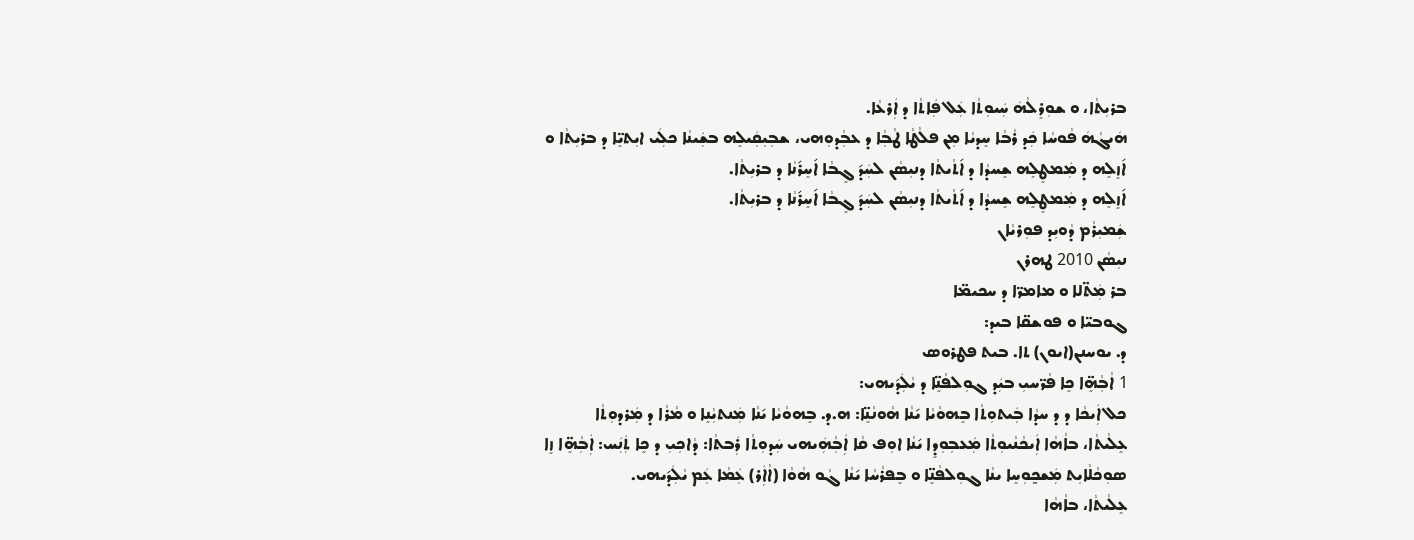ܒܪܝܼܬܵܐ، ܘ ܫܘܼܪܸܠܵܗܿ ܚܲܝܘܼܬܵܐ ܥܲܠ ܦܲܐܬܵܐ ܕ ܐܲܪܥܵܐ.
ܗܿܝܓܵܗܿ ܦܵܘܚܵܐ ܟܲܕ ܪܵܒܵܐ ܚܸܕܝܵܐ ܡܼܢ ܦܠܵܛܵܐ ܛܵܒܼܵܐ ܕ ܥܒܼܵܕܘܼܗܝ، ܫܒܼܝܼܩܲܝܠܸܗ ܒܫܲܝܢܵܐ ܟܠܲܝ ܐܝܼܬܝܸ̈ܐ ܕ ܒܪܝܼܬܵܐ ܘ
ܐ݇ܙܸܠܸܗ ܕ ܡܲܡܛܸܠܸܗ ܫܸܚܕܵܐ ܕ ܐ݇ܬܵܝܬܵܐ ܕܢܝܼܣܵܢ ܠܚܲܕ݇ ܓܸܒܵܐ ܐ݇ܚܸܪ݇ܢܵܐ ܕ ܒܪܝܼܬܵܐ.
ܐ݇ܙܸܠܸܗ ܕ ܡܲܡܛܸܠܸܗ ܫܸܚܕܵܐ ܕ ܐ݇ܬܵܝܬܵܐ ܕܢܝܼܣܵܢ ܠܚܲܕ݇ ܓܸܒܵܐ ܐ݇ܚܸܪ݇ܢܵܐ ܕ ܒܪܝܼܬܵܐ.
ܫܲܡܝܼܪܵܡ ܕܵܘܝܼܕ ܦܘܼܪܝܵܐܢ
ܢܝܼܣܵܢ 2010 ܛܗܪܢ
ܒܪ ܡܲܬ̈ܠܐ ܘ ܡܐܡܖ̈ܐ ܕ ܚܟܝܡ̈ܐ
ܓܘܒܝ̈ܐ ܘ ܦܘܫܩ̈ܐ ܒܝܕ:
ܕ. ܝܘܚܢܢ(ܐܝܘܢ) ܬܐ. ܒܝܬ ܦܛܪܘܣ
1 ܐܵܒܼܵܗܸ̈ܐ ܟܸܐ ܦܵܖ̈ܚܝܼ ܒܝܲܕ ܓܘܼܠܦܵܢܸ̈ܐ ܕ ܝܵܠܲܕ݇ܝܗܝ:
ܟܠ ܐܲܝܟܵܐ ܕ ܕ ܚܕܵܐ ܒܲܝܬܘܼܬܵܐ ܒܸܗܘܵܝܵܐ ܝ݇ܢܵܐ ܗܵܘܢܵܢܸ̈ܐ: ܗ.ܕ. ܒܸܗܘܵܝܵܐ ܝ݇ܢܵܐ ܡܲܢܬܝܼܵܢܸܐ ܘ ܡܵܪܵܐ ܕ ܡܲܪܕܘܼܬܵܐ
ܥܸܠܵܝܬܵܐ، ܒܐܵܗܵܐ ܐܲܝܟܵܢܵܝܘܼܬܵܐ ܡܲܥܒܼܘܼܕܸܐ ܝ݇ܢܵܐ ܐܘܼܦ ܩܵܐ ܐܲܒܼܵܗܲܝܗܝ ܚܲܕܘܼܬܵܐ ܪܲܒܬܵܐ: ܕܵܐܟܼܝܼ ܕ ܟܸܐ ܬܲܢܲܚ: ܐܲܒܼܵܗܸ̈ܐ ܙܸܐ
ܣܘܼܟܵܠܵܐܝܼܬ ܡܲܫܟ̰ܘܼܚܸܐ ܝܢܵܐ ܓܘܼܠܦܵܢܸ̈ܐ ܘ ܒܸܦܪܵܚܵܐ ܝ݇ܢܵܐ ܓܵܘ ܗܵܘܵܐ (ܐܵܐܲܪ) ܥܲܡܵܐ ܥܲܡ ܝܵܠܲܕ݇ܝܗܝ.
ܥܸܠܵܝܬܵܐ، ܒܐܵܗܵܐ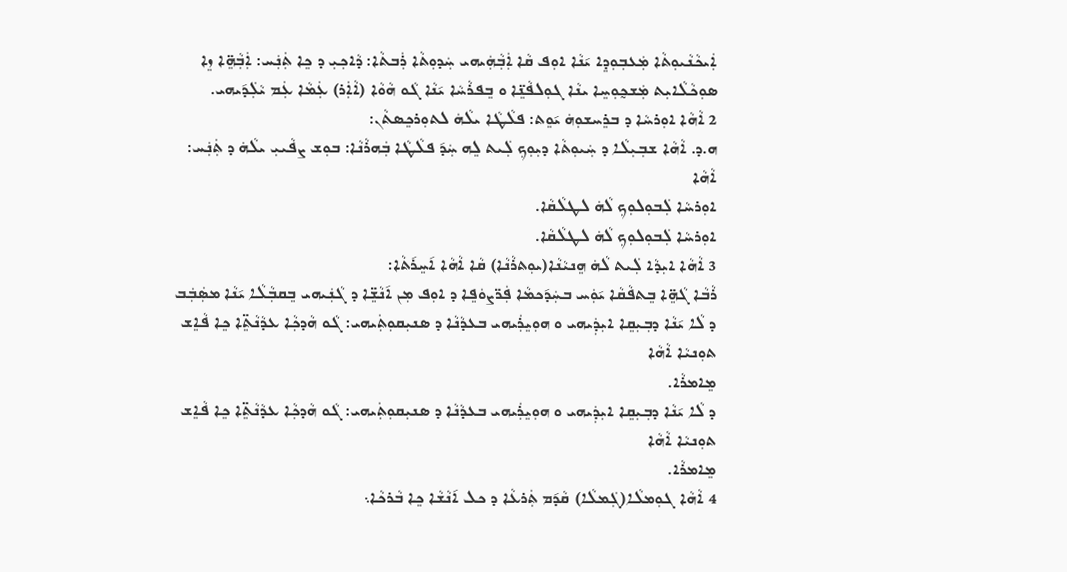ܐܲܝܟܵܢܵܝܘܼܬܵܐ ܡܲܥܒܼܘܼܕܸܐ ܝ݇ܢܵܐ ܐܘܼܦ ܩܵܐ ܐܲܒܼܵܗܲܝܗܝ ܚܲܕܘܼܬܵܐ ܪܲܒܬܵܐ: ܕܵܐܟܼܝܼ ܕ ܟܸܐ ܬܲܢܲܚ: ܐܲܒܼܵܗܸ̈ܐ ܙܸܐ
ܣܘܼܟܵܠܵܐܝܼܬ ܡܲܫܟ̰ܘܼܚܸܐ ܝܢܵܐ ܓܘܼܠܦܵܢܸ̈ܐ ܘ ܒܸܦܪܵܚܵܐ ܝ݇ܢܵܐ ܓܵܘ ܗܵܘܵܐ (ܐܵܐܲܪ) ܥܲܡܵܐ ܥܲܡ ܝܵܠܲܕ݇ܝܗܝ.
2 ܐܵܗܵܐ ܐܘܼܪܚܵܐ ܕ ܒܪܸܚܫܘܼܗܿ ܝ݇ܘܸܬ: ܦܠܵܛܵܐ ܝܠܵܗܿ ܠܬܘܼܪܟܸܣܬܵܢ:
ܗ.ܕ. ܐܵܗܵܐ ܫܒܼܝܼܠܵܐ ܕ ܚܲܝܘܼܬܵܐ ܕܝܼܘܼܟܼ ܠܲܝܬ ܠܸܗ ܚܲܕ݇ ܦܠܵܛܵܐ ܒܲܗܪܵܢܵܐ: ܒܘܼܫ ܨܦܵܝܝܼ ܝܠܵܗܿ ܕ ܬܲܢܲܚ: ܐܵܗܵܐ
ܐܘܼܪܚܵܐ ܠܲܒܘܼܠܘܼܟܼ ܠܵܗܿ ܠܛܠܵܩܵܐ.
ܐܘܼܪܚܵܐ ܠܲܒܘܼܠܘܼܟܼ ܠܵܗܿ ܠܛܠܵܩܵܐ.
3 ܐܵܗܵܐ ܐܝܼܕܵܐ ܠܲܝܬ ܠܵܗܿ ܗܸܢܝܵܢܵܐ(ܝܘܼܬܪܵܢܵܐ) ܩܵܐ ܐܵܗܵܐ ܐ݇ܚܸܪ݇ܬܵܐ:
ܪܵܒܵܐ ܓܵܗܸ̈ܐ ܒܸܬܦܵܩܵܐ ܝ݇ܘܲܚ ܒܚܲܕ݇ܟܡܵܐ ܦܲܖ̈ܨܘܿܦܸܐ ܕ ܐܘܼܦ ܡܼܢ ܐ݇ܢܵܫܸ̈ܐ ܕ ܓܵܢܲܝܗܝ ܒܸܩܒܼܵܠܵܐ ܝ݇ܢܵܐ ܡܣܲܒܲܒ
ܕ ܠܵܐ ܝ݇ܢܵܐ ܕܒܼܝܼܩܸܐ ܐܝܼܕܲܝܗܝ ܘ ܗܘܼܝܸܪܲܝܗܝ ܒܥܕܵܢܵܐ ܕ ܣܢܝܼܩܘܼܬܲܝܗܝ: ܓܵܘ ܗܵܕܟܼܵܐ ܥܕܵܢܵܬܸ̈ܐ ܟܸܐ ܦܵܐܸܫ ܬܘܼܢܝܵܐ ܐܵܗܵܐ
ܡܸܐܡܪܵܐ.
ܕ ܠܵܐ ܝ݇ܢܵܐ ܕܒܼܝܼܩܸܐ ܐܝܼܕܲܝܗܝ ܘ ܗܘܼܝܸܪܲܝܗܝ ܒܥܕܵܢܵܐ ܕ ܣܢܝܼܩܘܼܬܲܝܗܝ: ܓܵܘ ܗܵܕܟܼܵܐ ܥܕܵܢܵܬܸ̈ܐ ܟܸܐ ܦܵܐܸܫ ܬܘܼܢܝܵܐ ܐܵܗܵܐ
ܡܸܐܡܪܵܐ.
4 ܐܵܗܵܐ ܓܘܼܡܠܵܐ(ܓܲܡܠܵܐ) ܩܵܕ݇ܡ ܬܲܪܥܵܐ ܕ ܟܠ ܐ݇ܢܵܫܵܐ ܟܸܐ ܒܵܪܟܵܐ܆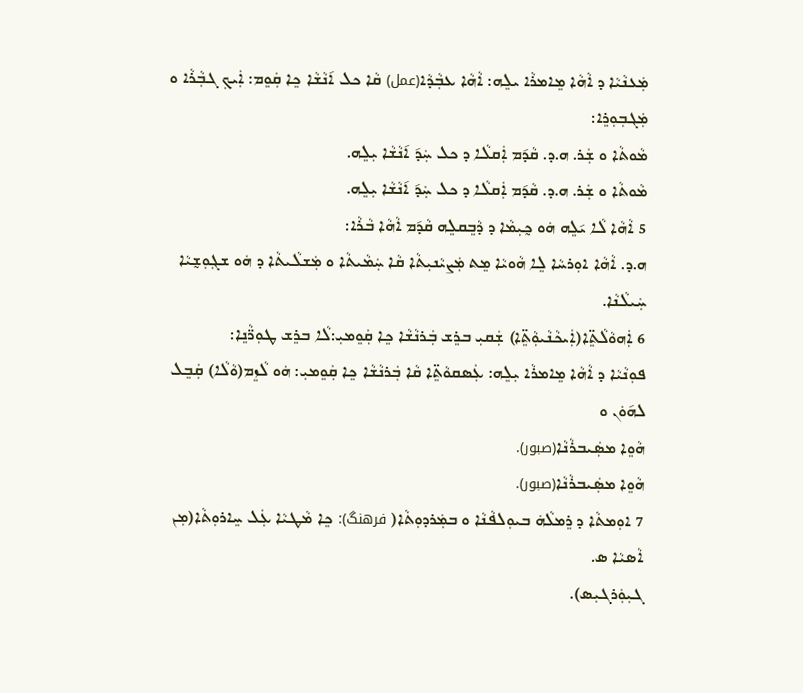ܡܲܥܢܵܝܵܐ ܕ ܐܵܗܵܐ ܡܸܐܡܪܵܐ ܝܠܸܗ: ܐܵܗܵܐ ܥܒܼܵܕܵܐ(عمل) ܩܵܐ ܟܠ ܐ݇ܢܵܫܵܐ ܟܸܐ ܩܲܘܸܡ: ܐܲܝܟܼ ܓܒܼܵܪܵܐ ܘ ܡܲܓܒܼܘܼܪܸܐ:
ܡܵܘܬܵܐ ܘ ܫܲܪ. ܗ.ܕ. ܩܵܕ݇ܡ ܐܲܩܠܵܐ ܕ ܟܠ ܚܲܕ݇ ܐ݇ܢܵܫܵܐ ܝܼܠܸܗ.
ܡܵܘܬܵܐ ܘ ܫܲܪ. ܗ.ܕ. ܩܵܕ݇ܡ ܐܲܩܠܵܐ ܕ ܟܠ ܚܲܕ݇ ܐ݇ܢܵܫܵܐ ܝܼܠܸܗ.
5 ܐܵܗܵܐ ܠܵܐ ܝ݇ܠܸܗ ܗܿܘ ܟ̰ܝܼܡܵܐ ܕ ܕܵܒܸܩܠܸܗ ܩܵܕ݇ܡ ܐܵܗܵܐ ܒܵܪܵܐ:
ܗ.ܕ. ܐܵܗܵܐ ܐܘܼܪܚܵܐ ܠܸܐ ܗܵܘܝܵܐ ܡܸܬ ܡܲܨܝܵܢܝܼܬܵܐ ܩܵܐ ܚܲܡܵܝܬܵܐ ܘ ܡܲܫܠܵܝܬܵܐ ܕ ܗܿܘ ܫܓܼܘܼܫ̰ܝܵܐ ܚܲܝܠܵܢܵܐ.
6 ܐܲܗܘܵܠܵܬܸ̈ܐ(ܐܲܝܟܵܢܵܝܘܼܵܬܸ̈ܐ) ܫܲܩܝܼ ܒܪܸܫ ܒܲܪܢܵܫܵܐ ܟܸܐ ܩܲܘܸܡܝܼ:ܠܵܐ ܒܪܸܫ ܛܘܼܖ̈ܵܢܸܐ:
ܦܘܼܢܵܝܵܐ ܕ ܐܵܗܵܐ ܡܸܐܡܪܵܐ ܝܼܠܸܗ: ܥܲܣܩܘܵܬܸ̈ܐ ܩܵܐ ܒܲܪܢܵܫܵܐ ܟܸܐ ܩܲܘܸܡܝܼ: ܗܿܘ ܠܵܙܸܡ(ܘܵܠܵܐ) ܩܲܒܸܠ ܠܗ݇ܘܿܢ ܘ
ܗܵܘܸܐ ܡܣܲܝܒܪܵܢܵܐ(صبور).
ܗܵܘܸܐ ܡܣܲܝܒܪܵܢܵܐ(صبور).
7 ܐܘܼܡܬܵܐ ܕ ܪܸܡܠܵܗܿ ܒܝܘܼܠܦܵܢܵܐ ܘ ܒܡܲܪܕܘܼܬܵܐ( فرهنگ): ܟܸܐ ܡܵܛܝܵܐ ܥܲܠ ܚܸܐܪܘܼܬܵܐ(ܡܼܢ ܐܵܣܝܵܐ ܣ.
ܓܝܼܘܲܪܓܝܼܣ).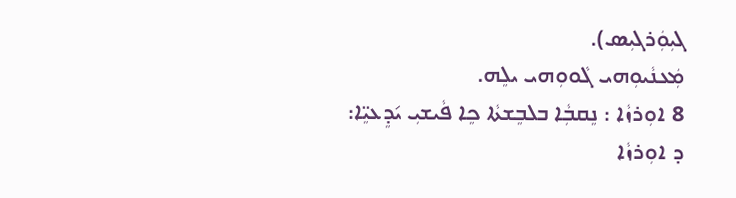ܓܝܼܘܲܪܓܝܼܣ).
ܡܲܥܢܵܝܘܼܗܝ ܓܵܘܘܼܗܝ ܝܠܸܗ.
8 ܐܘܼܪܙܵܐ : ܢܸܩܒܼܵܐ ܒܠܒܸܫܬܵܐ ܟܸܐ ܦܵܝܫܝܼ ܝ݇ܕܸܥܝܸ̈ܐ:
ܕ ܐܘܼܪܙܵܐ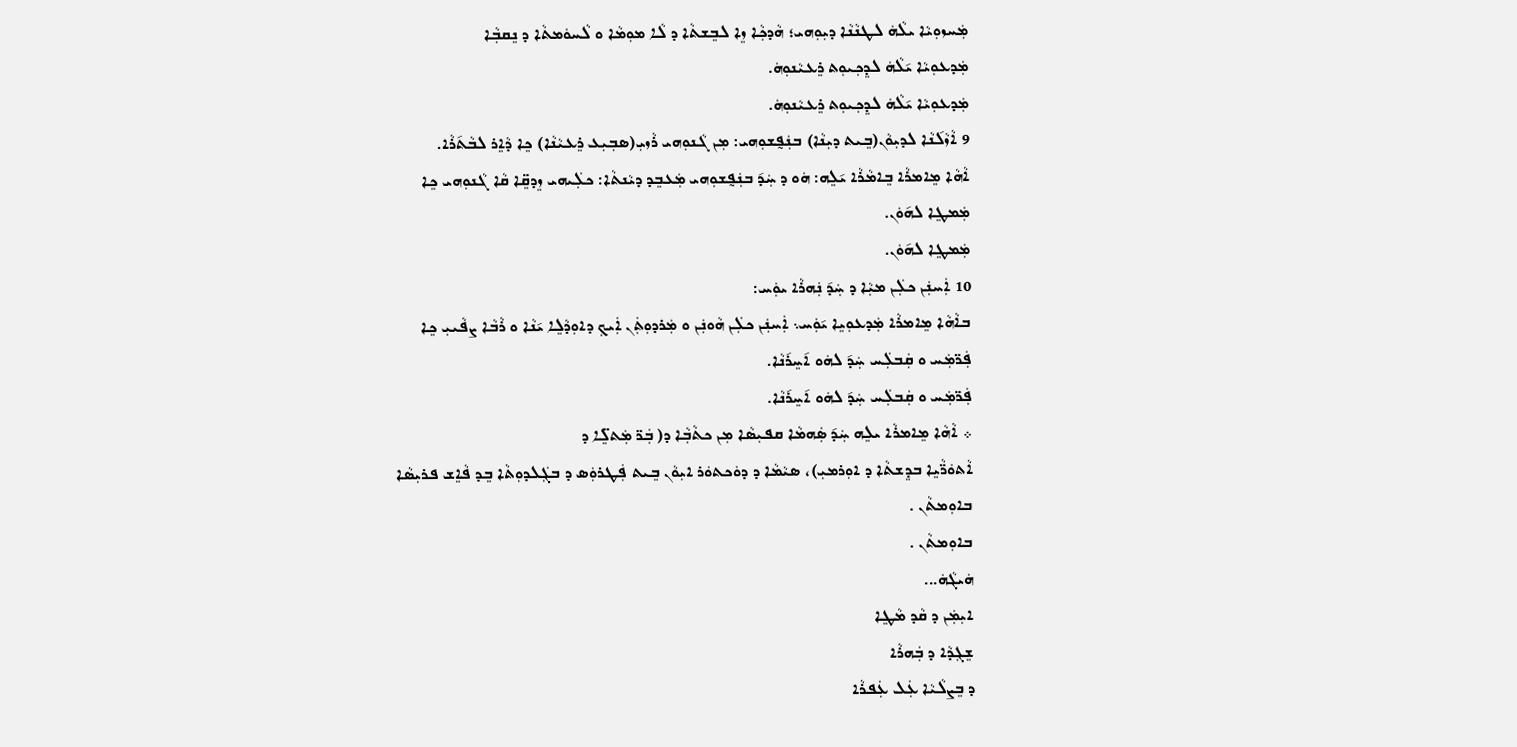ܡܲܚܙܘܼܝܵܐ ܝܠܵܗܿ ܠܛܢܵܢܵܐ ܕܝܼܘܼܗܝ؛ ܗܵܕܟܼܵܐ ܙܸܐ ܠܒܸܫܬܵܐ ܕ ܠܵܐ ܡܘܼܡܵܐ ܘ ܠܵܚܘܿܡܬܵܐ ܕ ܢܸܩܒܼܵܐ
ܡܲܕܥܘܼܝܵܐ ܝ݇ܠܵܗܿ ܠܕܸܟܼܝܘܼܬ ܪܸܥܝܵܢܘܼܗܿ.
ܡܲܕܥܘܼܝܵܐ ܝ݇ܠܵܗܿ ܠܕܸܟܼܝܘܼܬ ܪܸܥܝܵܢܘܼܗܿ.
9 ܐܵܙܵܠ݇ܢܵܐ ܠܕܝܼܘܵܢ(ܒܸܝܬ ܕܝܼܢܵܐ) ܒܢܲܦ̰ܫܘܼܗܝ: ܡܼܢ ܓܵܢܘܼܗܝ ܪܵܙܝܼ(ܣܒܼܝܼܥ ܪܸܥܝܵܢܵܐ) ܟܸܐ ܕܵܐܸܪ ܠܒܵܬ݇ܪܵܐ.
ܐܵܗܵܐ ܡܸܐܡܪܵܐ ܒܸܐܡܵܪܵܐ ܝ݇ܠܸܗ: ܗܿܘ ܕ ܚܲܕ݇ ܒܢܲܦ̰ܫܘܼܗܝ ܡܲܥܒܸܕ ܕܝܵܢܬܵܐ: ܟܠܲܝܗܝ ܙܸܕܩܸ̈ܐ ܩܵܐ ܓܵܢܘܼܗܝ ܟܸܐ
ܡܲܡܛܸܐ ܠܗ݇ܘܿܢ.
ܡܲܡܛܸܐ ܠܗ݇ܘܿܢ.
10 ܐܲܚܢܲܢ ܟܠܲܢ ܡܝܼܵܐ ܕ ܚܲܕ݇ ܢܲܗܪܵܐ ܝܘܲܚ:
ܒܐܵܗܵܐ ܡܸܐܡܪܵܐ ܡܲܕܥܘܼܝܸܐ ܝ݇ܘܲܚ܆ ܐܲܚܢܲܢ ܟܠܲܢ ܗܵܘܢܲܢ ܘ ܡܲܪܕܘܼܬܲܢ ܐܲܝܟܼ ܕܐܘܼܕܵܠܸܐ ܝ݇ܢܵܐ ܘ ܪܵܒܵܐ ܨܦܵܝܝܼ ܟܸܐ
ܦܲܖ̈ܡܲܚ ܘ ܩܲܒܠܲܚ ܚܲܕ݇ ܠܗܿܘ ܐ݇ܚܸܪ݇ܢܵܐ.
ܦܲܖ̈ܡܲܚ ܘ ܩܲܒܠܲܚ ܚܲܕ݇ ܠܗܿܘ ܐ݇ܚܸܪ݇ܢܵܐ.
܀ ܐܵܗܵܐ ܡܸܐܡܪܵܐ ܝܠܸܗ ܚܲܕ݇ ܣܲܗܡܵܐ ܩܦܝܼܣܵܐ ܡܼܢ ܟܬܵܒܼܵܐ ܕ( ܒܲܖ̈ ܡܲܬܠܸ̈ܐ ܕ
ܐܵܬܘܿܖ̈ܵܝܸܐ ܒܕܸܫܬܵܐ ܕ ܐܘܼܪܡܝܼ)، ܣܝܵܡܵܐ ܕ ܕܘܿܟܬܘܿܪ ܐܝܼܘܵܢ ܒܸܝܬ ܦܲܛܪܘܼܿܣ ܕ ܒܓܲܠܕܘܼܬܵܐ ܒܸܕ ܦܵܐܸܫ ܦܪܝܼܣܵܐ
ܒܐܘܼܡܬܵܢ .
ܒܐܘܼܡܬܵܢ .
ܗܿܝܓܵܗܿ...
ܐܝܼܡܲܢ ܕ ܩܵܕ ܡܵܛܸܐ
ܫܸܓܼܕܵܐ ܕ ܒܲܗܪܵܐ
ܕ ܒܸܨܠܵܝܵܐ ܥܲܠ ܥܲܦܪܵܐ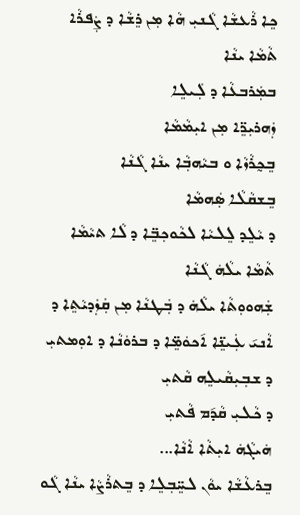ܟܸܐ ܪܵܥܫܵܐ ܓܵܢܝܼ ܗܵܐ ܡܼܢ ܪܸܫܵܐ ܕ ܨܲܦܪܵܐ
ܬܵܡܵܐ ܝܢܵܐ
ܒܡܲܪܒܥܵܐ ܕ ܠܲܝܠܸܐ
ܙܲܗܪܝܼܖܸ̈ܐ ܡܼܢ ܐܝܼܡܵܡܵܐ
ܒܸܟ̰ܪܵܙܵܐ ܘ ܒܝܵܗܒܼܵܐ ܝܢܵܐ ܓܵܢܵܐ
ܒܸܫܩܵܠܵܐ ܣܲܗܡܵܐ
ܕ ܝܵܠܸܕ ܠܸܠܝܵܐ ܠܟܵܘܟܼܒܸ̈ܐ ܕ ܠܵܐ ܬܝܵܡܵܐ
ܬܵܡܵܐ ܝܠܵܗܿ ܓܵܢܵܐ
ܫܲܗܘܘܼܬܵܐ ܝܠܵܗܿ ܕ ܒܲܛܢܵܐ ܡܼܢ ܩܲܙܲܕܝܵܬܸܐ ܕ
ܐܵܢܝ݇ ܥܲܝܢܸ̈ܐ ܐ݇ܟܘܿܡܸ̈ܐ ܕ ܒܪܘܿܢܵܐ ܕ ܐܘܼܡܬܝܼ
ܕ ܫܒܼܝܼܩܵܝܠܸܗ ܩܵܬܝܼ
ܕ ܟܵܠܝܼ ܩܵܕ݇ܡ ܦܵܬܝܼ
ܗܿܝܓܵܗܿ ܐܝܼܬܵܐ ܐܵܢܵܐ...
ܒܸܪܥܵܫܵܐ ܝܘܵܢ ܠܚܸ̈ܒܼܠܸܐ ܕ ܒܸܬܪܵܨܵܐ ܝܢܵܐ ܓܵܘ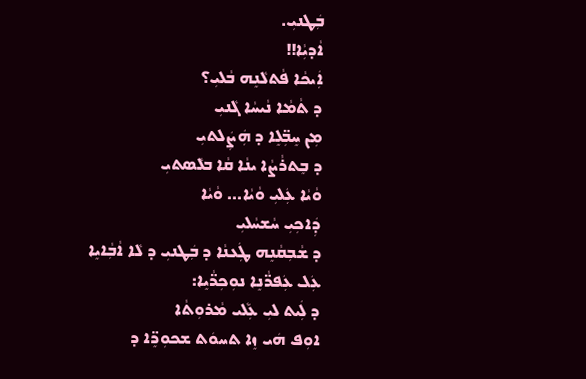ܒܲܛܢܝܼ.
ܐܵܕܝܼܵܐ!!
ܐܲܝܟܵܐ ܦܵܬܠܵܢܸܗ ܒܵܠܝܼ؟
ܕ ܬܵܡܵܐ ܢܵܝܚܵܐ ܓܵܢܝܼ
ܡܼܢ ܚܸܒܼ̈ܠܸܐ ܕ ܗܲܨܲܠܬܝܼ
ܕ ܒܸܬܪܵܨܵܐ ܝܢܵܐ ܩܵܐ ܒܠܵܣܬܝܼ
ܘܵܝܵܐ ܥܲܠܝܼ ܘܵܝܵܐ... ܘܵܝܵܐ
ܕܲܐܟܼܝܼ ܚܵܫܚܵܠܝܼ
ܕ ܫܵܒܼܩܵܢܸܗ ܛܲܥܢܵܐ ܕ ܒܲܛܢܝܼ ܕ ܠܵܐ ܐܵܒܼܵܐܝܸܐ
ܥܲܠ ܥܲܦܖ̈ܵܢܸܐ ܢܘܼܟܼܖ̈ܵܝܸܐ:
ܕ ܠܲܝܬ ܠܝܼ ܥܲܠܵܝ ܡܵܪܘܼܬܵܐ
ܐܘܼܦ ܗܿܝ ܙܸܐ ܬܚܘܿܬ ܫܟܘܼܖܸ̈ܐ ܕ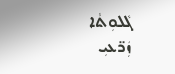ܓܵܠܘܼܬܵܐ
ܙܲܖ̈ܥܝܼ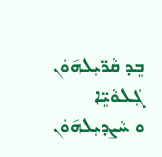ܒܸܕ ܩܵܖ̈ܝܼܠܗ݇ܘܿܢ ܓܲܠܘܵܝܸ̈ܐ
ܘ ܚܵܨܕܝܼܠܗ݇ܘܿܢ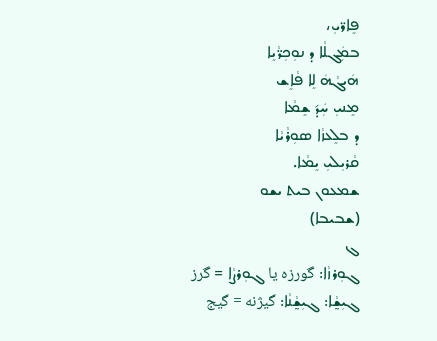ܦܸܐܖ̈ܝܼ،
ܒܡܲܓܠܵܐ ܕ ܢܘܼܟܼܪ̈ܵܝܸܐ
ܗܿܝܓܵܗܿ ܠܸܐ ܦܵܐܸܫ
ܡܸܢܝܼ ܚܲܕ݇ ܫܸܡܵܐ
ܕ ܒܠܸܥܙܵܐ ܣܘܼܪܵܝܵܐ
ܩܵܪܝܼܠܝܼ ܝܸܡܵܐ.
ܫܡܥܘܢ ܒܝܬ ܝܫܘ
(ܫܒܝܒܐ)
ܓ
ܓܘܼܪܙܵܐ: گورزه یا ܓܘܼܪܨܵܐ = گرز
ܓܝܼܫ̰ܵܐ: ܓܝܼܫ̰ܵܢܵܐ: گیژنه = گیج